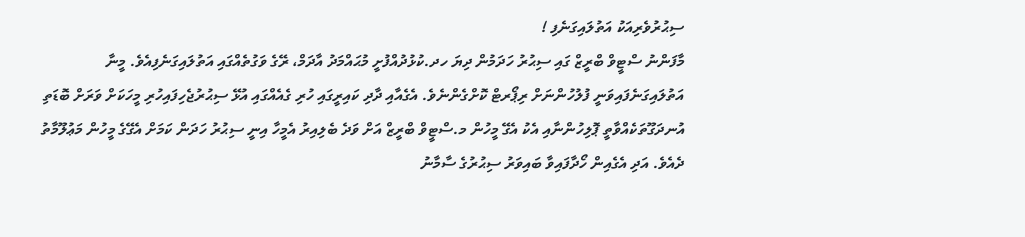ސިޙުރުވެރިއަކު އަތުލައިގަނެފި !
މާފަންނު ސްޓީވް ބްރީޒް ގައި ސިޙުރު ހަދަމުން ދިޔަ ހދ.ކުޅުދުއްފުށީ މުޙައްމަދު އާދަމް، ރޭގެ ވަގުތެއްގައި އަތުލައިގަނެފިއެވެ. މީނާ އަތުލައިގަނެފައިވަނީ ފުލުހުންނަށް ރިޕޯރޓް ކޮށްގެންނެވެ. އެގެއާއި ދާދި ކައިރީގައި ހުރި ގެއެއްގައި އުޅޭ ސިޙުރުޖެހިފައިހުރި މީހަކަށް ވަރަށް ބޮޑަތި އުނދަގޫތަކެއްވާތީ ޕޮލިހުންނާއި އެކު އެގޭ މީހުން މ.ސްޓީވް ބްރީޒް އަށް ވަދެ ބެލިއިރު އެމީހާ އިނީ ސިޙުރު ހަދަން ކަމަށް އެގޭގެ މީހުން މަޢުލޫމާތު ދެއެވެ. އަދި އެގެއިން ހޯދާފައިވާ ބައިވަރު ސިޙުރުގެ ސާމާނު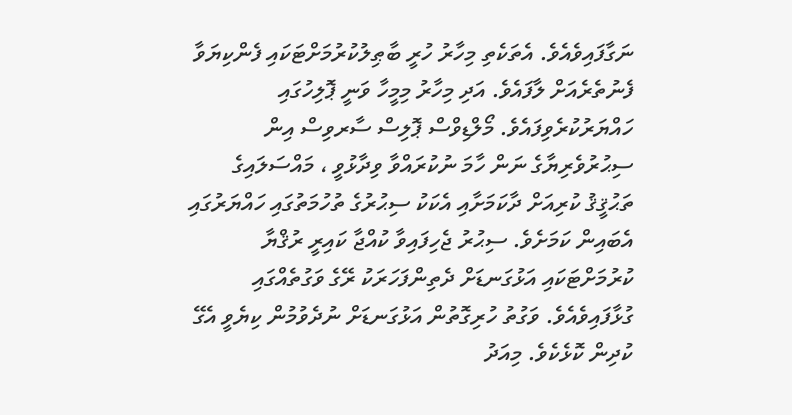ނަގާފައިވެއެވެ. އެތަކެތި މިހާރު ހުރީ ބާޠިލުކުރުމަށްޓަކައި ފެންކިޔަވާ ފެނުތެރެއަށް ލާފައެވެ. އަދި މިހާރު މިމީހާ ވަނީ ޕޮލިހުގައި ހައްޔަރުކުރެވިފައެވެ. މޯލްޑިވްސް ޕޮލިސް ސާރވިސް އިން ސިޙުރުވެރިޔާގެ ނަން ހާމަ ނުކުރައްވާ ވިދާޅުވީ ، މައްސަލައިގެ ތަޙުޤީޤު ކުރިއަށް ދާކަމަށާއި އެކަކު ސިޙުރުގެ ތުހުމަތުގައި ހައްޔަރުގައި އެބައިން ކަމަށެވެ. ސިޙުރު ޖެހިފައިވާ ކުއްޖާ ކައިރީ ރުޤްޔާ ކުރުމަށްޓަކައި އަޅުގަނޑަށް ދެތިންފަހަރަކު ރޭގެ ވަގުތެއްގައި ގުޅާފައިވެއެވެ. ވަގުތު ހުރިގޮތުން އަޅުގަނޑަށް ނުދެވުމުން ކިޔެވީ އެގޭ ކުދިން ކޮޅެކެވެ. މިއަދު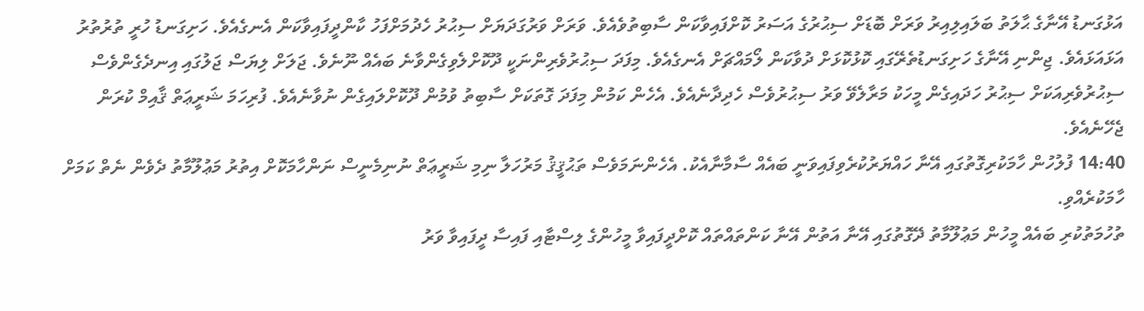އަޅުގަނޑު އޭނާގެ ޙާލަތު ބަލައިލިއިރު ވަރަށް ބޮޑަށް ސިޙުރުގެ އަސަރު ކޮށްފައިވާކަން ސާބިތުވެއެވެ. ވަރަށް ވަރުގަދަޔަށް ސިޙުރު ހެދުމަށްފަހު ކާންދީފައިވާކަން އެނގެއެވެ. ހަށިގަނޑު ހުރީ ތުރުތުރު އަޅައަޅައެވެ. ޖިންނި އޭނާގެ ހަށިގަނޑުތެރޭގައި ކޮޅުކޮޅަށް ދުވާކަން ލޯމައްޗަށް އެނގެއެވެ. މިފަދަ ސިޙުރުވެރިންނަކީ ދޫކޮށްލެވިގެންވާނެ ބައެއް ނޫނެވެ. ޖަލަށް ލިޔަސް ޖަލުގައި އިނދެގެންވެސް ސިޙުރުވެރިއަކަށް ސިޙުރު ހަދައިގެން މީހަކު މަރާލެވޭ ވަރު ސިޙުރުވެސް ހެދިދާނެއެވެ. އެހެން ކަމުން މިފަދަ ގޮތަކަށް ސާބިތު ވުމުން ދޫކޮށްލައިގެން ނުވާނެއެވެ. ފުރިހަމަ ޝަރީޢަތް ޤާއިމް ކުރަން ޖެހޭނެއެވެ.
14:40 ފުލުހުން ހާމަކުރިގޮތުގައި އޭނާ ހައްޔަރުކުރެވިފައިވަނީ ބައެއް ސާމާނާއެކު. އެހެންނަމަވެސް ތަޙުޤީޤު މަރުހަލާ ނިމި ޝަރީޢަތް ނުނިމެނީސް ނަންހާމަކޮށް އިތުރު މަޢުލޫމާތު ދެވެން ނެތް ކަމަށް ހާމަކުރެއްވި.
ތުހުމަތުކުރި ބައެއް މީހުން މަޢުލޫމާތު ދޭގޮތުގައި އޭނާ އަތުން އޭނާ ކަންތައްތައް ކޮށްދީފައިވާ މީހުންގެ ލިސްޓާއި ފައިސާ ދީފައިވާ ވަރު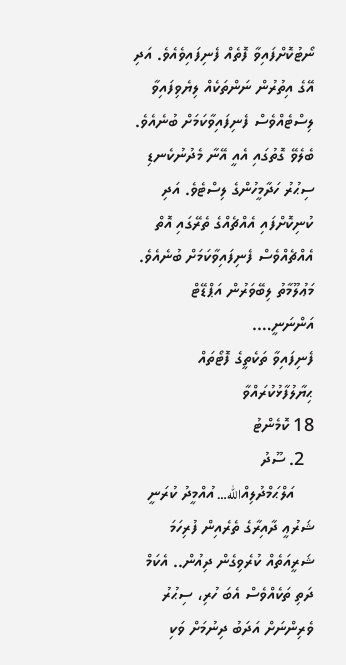ނޯޓުކޮށްފައިވާ ފޮތެއް ފެނިފައިވެއެވެ. އަދި އޭގެ އިތުރުން ނަންތަކެއް ލިޔެވިފައިވާ ލިސްޓެއްވެސް ފެނިފައިވާކަމަށް ބުނެއެވެ. ބެލެވޭ ގޮތުގައި އެއީ އޭނާ މެދުނުކެނޑި ސިޙުރު ހަދާމީހުންގެ ލިސްޓެވެ. އަދި ކުނިކޮށްފައި އެއްޗެއްގެ ތެރޭގައި އޮތް އެއްޗެއްވެސް ފެނިފައިވާކަމަށް ބުނެއެވެ.
މަޢުލޫމާތު ލިބޭވަރުން އަޕްޑޭޓް އަންނަނީ….
ފެނިފައިވާ ތަކެތީގެ ފޮޓޯތައް
ޙިޔާލުފާޅުކުރައްވާ
18 ކޮމެންޓު
  2. ސޫދު
    އަލްޙަމްދުލިއްالله… އުއްމީދު ކުރަނީ ޝަރުޢީ ދާއިރާގެ ތެރެއިން ފުރިހަމަ ޝަރީއަތެއް ކުރެވިގެން ދިއުން.. އެކަމް ދަތި ތަކެއްވެސް އެބަ ހުރި، ސިޙުރު ވެރިންނަށް އަދަބު ދިނުމަށް ވަކި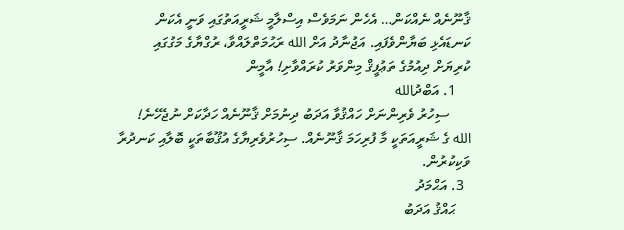ޤާނޫނެއް ނެއްކަން… އެހެން ނަމަވެސް އިސްލާމީ ޝަރީއަތުގައި ވަނީ އެކަން ކަނޑައެޅި ބަޔާންވެފައި. އަޖުނާދު އަށް الله ރަޙުމަތްލައްވާ، ރުގްޔާގެ މަގުގައި ކުރިޔަށް ދިއުމުގެ ތަޢުފީޤް މިންވަރު ކުރައްވާށި! އާމީން
    1. އަބްދުالله
      ސިހުރު ވެރިންނަށް ހައްޤުވާ އަދަބު ދިނުމަށް ޤާނޫނެއް ހަދާކަށް ނުޖެހޭނެ! الله ގެ ޝަރީއަތަކީ މާ ފުރިހަމަ ޤާނޫނެއް. ސިހުރުވެރިޔާގެ އުޤޫބާތަކީ ބޮލާއި ކަނދުރާ ވަކިކުރުން.
  3. އަޙްމަދު
    ޙައްޤު އަދަބު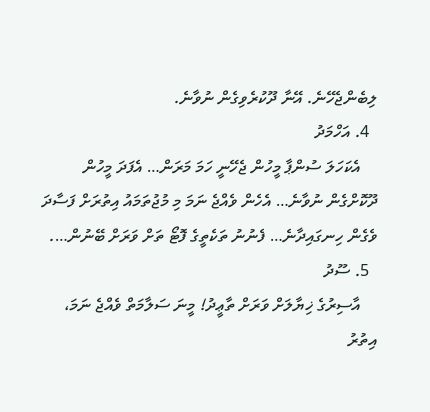ލިބެންޖެހޭނެ. އޭނާ ދޫކުރެވިގެން ނުވާނެ.
  4. އަހްމަދު
    އެކަހަލަ ސުންޕާ މީހުން ޖެހޭނީ ހަމަ މަރަން… އެފަދަ މީހުން ދޫކޮށްގެން ނުވާނެ… އެހެން ވެއްޖެ ނަމަ މި މުޖުތަމައު އިތުރަށް ފަސާދަ ވެގެން ހިނގައިދާނެ… ފެނުނު ތަކެތީގެ ފޮޓޯ ތަށް ވަރަށް ބޭނުން….
  5. ސޫދު
    އާސިރުގެ ޚިޔާލަށް ވަރަށް ތާޢީދު! މީނަ ސަލާމަތް ވެއްޖެ ނަމަ، އިތުރު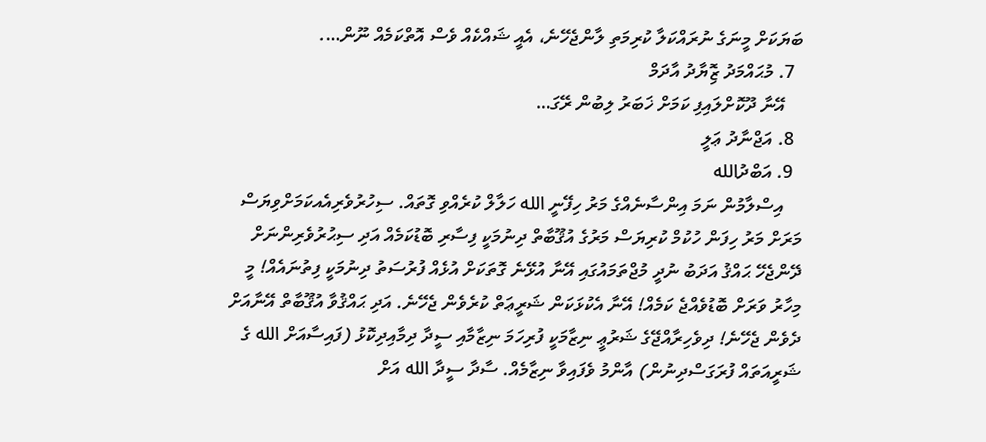ބަޔަކަށް މީނަގެ ނުރައްކަލާ ކުރިމަތި ލާންޖެހޭނެ، އެއީ ޝައްކެއް ވެސް އޮތްކަމެއް ނޫން….
  7. މުޙައްމަދު ޒޮިޔާދު އާދަމް
    އޭނާ ދޫކޮށްލައިފި ކަމަށް ޚަބަރު ލިބުން ރޭގަ…
  8. އަޖްނާދު ޢަލީ
  9. އަބްދުالله
    އިސްލާމުން ނަމަ އިންސާނެއްގެ މަރު ހިފޭނީ الله ހަލާލް ކުރެއްވި ގޮތައް. ސިހުރުވެރިއެއކަމަށްވިޔަސް މަރަށް މަރު ހިފަން ހުކުމް ކުރިޔަސް މަރުގެ އުޤޫބާތް ދިނުމަކީ ފިސާރި ބޮޑުކަމެއް އަދި ސިޙުރުވެރިންނަށް ދޭންޖެހޭ ޙައްޤު އަދަބު ނުދީ މުޖްތަމައުގައި އޭނާ އުޅޭނެ ގޮތަކަށް އުޅެއް ފުރުސަތު ދިނުމަކީ ފިތުނައެއް! މީ މިހާރު ވަރަށް ބޮޑުވެއްޖެ ކަމެއް! އޭނާ އެކުޅަކަން ޝަރީޢަތް ކުރެވެން ޖެހޭނެ. އަދި ޙައްޤުވާ އުޤޫބާތް އޭނާއަށް ދެވެން ޖެހޭނެ! ދިވެހިރާއްޖޭގެ ޝަރުޢީ ނިޒާމަކީ ފުރިހަމަ ނިޒާމާއި ސީދާ ދިމާއިދިކޮޅު (ފައިސާއަށް الله ގެ ޝަރީއަތައް ފުރަގަސްދިނުން) އާންމު ވެފައިވާ ނިޒާމެއް. ސާދާ ސީދާ الله އަށް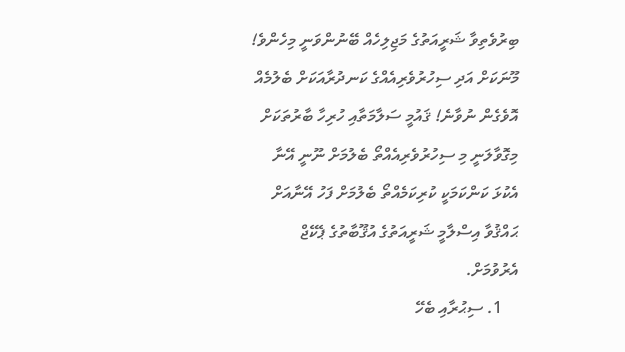ބިރުވެތިވާ ޝަރީއަތުގެ މަޖިލިހެއް ބޭނުންވަނީ މިހެންވެ! މޫނަކަށް އަދި ސިހުރުވެރިއެއްގެ ކަނދުރާއަކަށް ބެލުމެއް އޮވެގެން ނުވާނެ! ޤައުމީ ސަލާމަތާއި ހުރިހާ ބާރުތަކަށް މިގޮވާލަނީ މި ސިހުރުވެރިއެއްތޯ ބެލުމަށް ނޫނީ އޭނާ އެކުޅަ ކަންކަމަކީ ކުރިކަމެއްތޯ ބެލުމަށް ފަހު އޭނާއަށް ޙައްޤުވާ އިސްލާމީ ޝަރީއަތުގެ އުޤޫބާތުގެ ޕެކޭޖް އެރުވުމަށް.
    1. ސިޙުރާއި ބެހޭ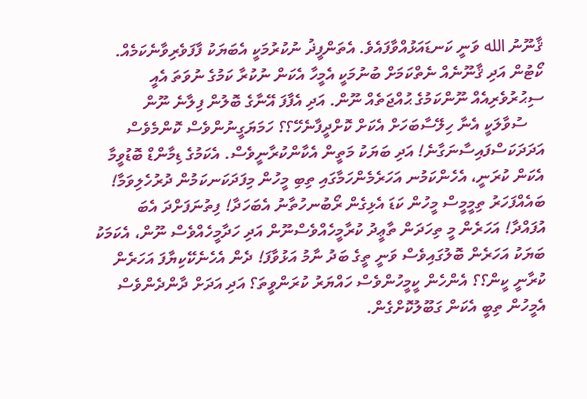ޤާނޫނު الله ވަނީ ކަނޑައަޅުއްވާފައެވެ. އެތަންފީޛު ނުކުރުމަކީ އެބަޔަކު ފާފަވެރިވާނެކަމެއް. ކޯޓުން އަދި ޤާނޫނެއް ނެތްކަމަށް ބުނުމަކީ އެމީހާ އެކަން ނުކުރާ ކަމުގެ ނުވަތަ އެއީ ސިޙުރުވެރިއެއް ނޫންކަމުގެ ޙުއްޖަތެއް ނޫން. އަދި އެފާފަ އޭނާގެ ބޮލުން ފިލާނެ ނޫން
    ސުވާލަކީ އެނާ ހިލޭސާބަހަށް އެކަށް ކޮށްދީފާނެހޭ؟؟ ހަމަޔަގީނުންވެސް ކޮންމެވެސް އަދަދަކަސްފައިސާނަގާނެ! އަދި ބަޔަކު މަތީން އެކާންކުރާނީވެސް. އެކަމުގެ ޑިމާންޑް ބޮޑުވީމާ އެކަން ކުރަނީ، އެހެންކަމުނ އަހަރެމެންހަމާގައި ތިބި މީހުން މިފަދަކަނކަމުން ދުރުހެލިވަމާ! ބައެއްފަހަރު ތިމީމީސް މީހުން ކަޑަ އެޅިގެން ރޯބުނހުތާނު އެބަހަދާ! ފިތުނަފަށްދަ އެބަ އުފައްދާ! އަހަރެން މީ ތިހަދަން ތާޢީދު ކުރާމީހެއްވެސްނޫން އަދި ހަދާމީހެއްވެސް ނޫން، އެކަމަކު ބަޔަކު އަހަރެން ބޮލުގައިވެސް ވަނީ ތީގެ ބަދު ނާމު އަޅުވާފަ! ދެން އެހެނެކޭކިޔާފަ އަހަރެން ކުރާނީ ކީން؟؟ އެންހެން ކީމީހުންވެސް ހައްޔަރު ކުރަންވީތަ؟ އަދި އަދަށް ދާންދެންވެސް އެމީހުން ތިބީ އެކަން ގަބޫލުކޮށްގެން.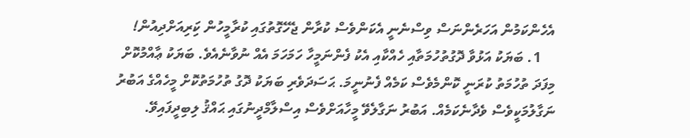އެހެންކަމުން އަހަރެންނަސް ވިސްނެނީ އެކަންވެސް ކުރާން ޖެހޭގޮތުގައި ކުރާމީހުން ކަިރިއަށްދިއުން!
    1. ބަޔަކު އަޅުވާ ދޮގުތުހުމަތާއި ހެއްކާއި އެކު ފެންނަމީހާ ހަމަހަމަ އެއް ނުވާނެއެވެ. ބަޔަކު ޢާއްމުކޮށް މިފަދަ ތުހުމަތު ކުރަނީ ކޮންމެވެސް ކަމެއް ފެނުނީމަ. ޙަސަދަވެރި ބަޔަކު ދޮގު ތުހުމަތުކޮށް މީހެއްގެ އަބުރު ނަގާލުމަކީވެސް ވެދާނެކަމެއް. އަބުރު ނަގާލެވޭ މީހާއަށްވެސް އިސްލާމްދީނުގައި ޙައްޤު ލިބިދީފައިވޭ.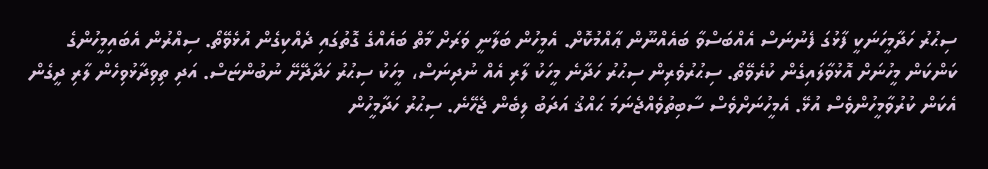ސިޙުރު ހަދާމީހަނަކީ ފާޅުގަ ފެނުނަސް އެއްބަސްވާ ބައެއްނޫން ޢާއްމުކޮށް. އެމީހުން ބަލާނީ ވަރަށް މާތް ބައެއްގެ ގޮތުގައި ދެއްކިގެން އުޅެވޭތޯ. ސިއްރުން އެބައިމީހުންގެ ކަންކަން މީހުނަށް އޮޅުވާލައިގެން ކުރެވޭތޯ. ސިޙުރުވެރިން ސިޙުރު ހަދާނެ މީހަކު ލާރި އެއް ނުދިނަސް، މީހަކު ސިޙުރު ހަދާދޭށޭ ނުބުންޏަސް. އަދި ތިވިދާޅުވިހެން ލާރި ދީގެން އެކަން ކުރުވާމީހުންވެސް އުޅޭ. އެމީހުނަށްވެސް ސާބިތުވެއްޖެނަމަ ޙައްޤު އަދަބު ލިބެން ޖެހޭނެ. ސިޙުރު ހަދާމީހުން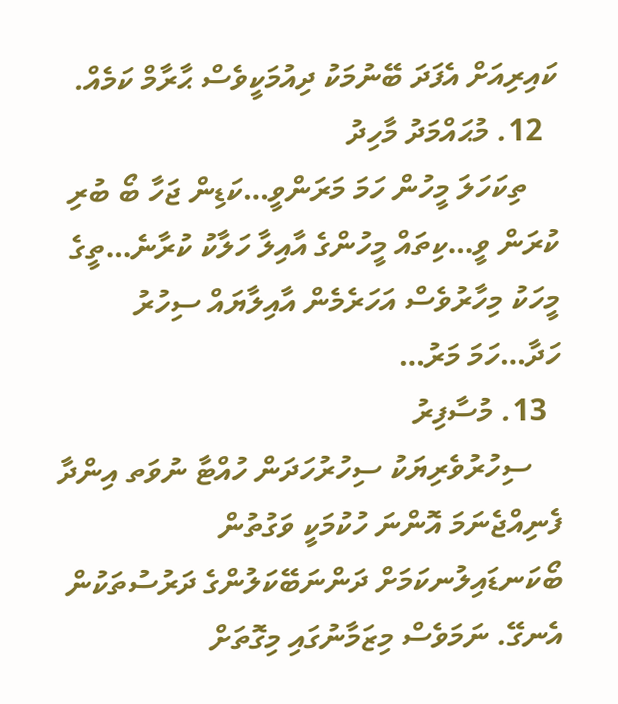ކައިރިއަށް އެފަދަ ބޭނުމަކު ދިއުމަކީވެސް ޙާރާމް ކަމެއް.
  12. މުޙައްމަދު މާހިދު
    ތިކަހަލަ މީހުން ހަމަ މަރަންވީ…ކަޑިން ޖަހާ ބޯ ބުރި ކުރަން ވީ…ކިތައް މީހުންގެ އާއިލާ ހަލާކު ކުރާނެ…ތީގެ މީހަކު މިހާރުވެސް އަހަރެމެން އާއިލާޔައް ސިހުރު ހަދާ…ހަމަ މަރު…
  13. މުސާފިރު
    ސިހުރުވެރިޔަކު ސިހުރުހަދަން ހުއްޓާ ނުވަތ އިންދާ ފެނިއްޖެނަމަ އޮންނަ ހުކުމަކީ ވަގުތުން ބޯކަނޑައިލުނކަމަށް ދަންނަބޭކަލުންގެ ދަރުސުތަކުން އެނގޭ. ނަމަވެސް މިޒަމާނުގައި މިގޮތަށް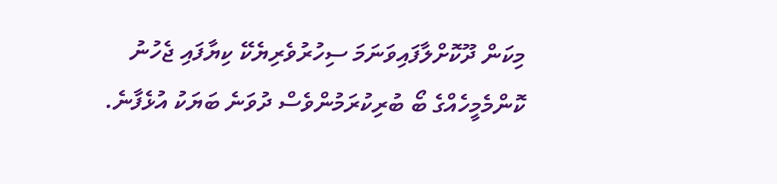މިކަން ދޫކޮށްލާފައިވަނަމަ ސިހުރުވެރިޔެކޭ ކިޔާފައި ޖެހުނު ކޮންމެމީހެއްގެ ބޯ ބުރިކުރަމުންވެސް ދުވަނެ ބަޔަކު އުޅެފާނެ.